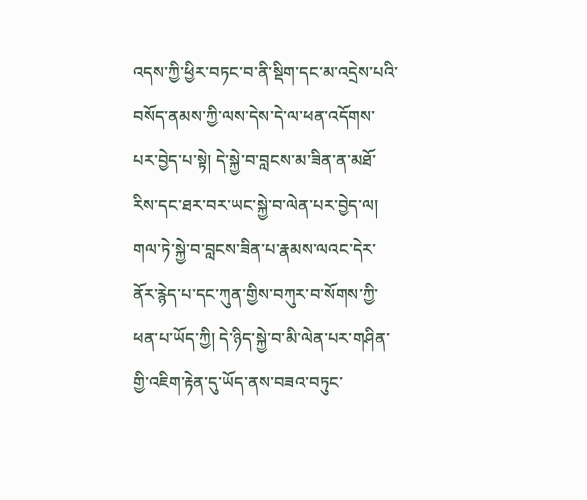འདས་ཀྱི་ཕྱིར་བཏང་བ་ནི་སྡིག་དང་མ་འདྲེས་པའི་བསོད་ནམས་ཀྱི་ལས་དེས་དེ་ལ་ཕན་འདོགས་པར་བྱེད་པ་སྟེ། དེ་སྐྱེ་བ་བླངས་མ་ཟིན་ན་མཐོ་རིས་དང་ཐར་བར་ཡང་སྐྱེ་བ་ལེན་པར་བྱེད་ལ། གལ་ཏེ་སྐྱེ་བ་བླངས་ཟིན་པ་རྣམས་ལའང་དེར་ནོར་རྙེད་པ་དང་ཀུན་གྱིས་བཀུར་བ་སོགས་ཀྱི་ཕན་པ་ཡོད་ཀྱི། དེ་ཉིད་སྐྱེ་བ་མི་ལེན་པར་གཤིན་གྱི་འཇིག་རྟེན་དུ་ཡོད་ནས་བཟའ་བཏུང་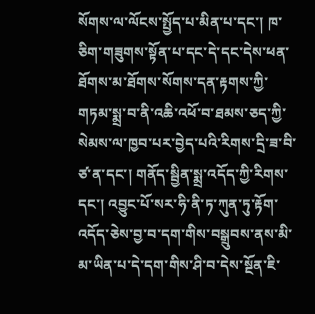སོགས་ལ་ལོངས་སྤྱོད་པ་མིན་པ་དང་། ཁ་ཅིག་གཟུགས་སྟོན་པ་དང་དེ་དང་དེས་ཕན་ཐོགས་མ་ཐོགས་སོགས་དན་རྟགས་ཀྱི་གཏམ་སྨྲ་བ་ནི་འཆི་འཕོ་བ་ཐམས་ཅད་ཀྱི་སེམས་ལ་ཁྱབ་པར་བྱེད་པའི་རིགས་དྲི་ཟ་བི་ཙ་ན་དང་། གནོད་སྦྱིན་སྨྲ་འདོད་ཀྱི་རིགས་དང་། འབྱུང་པོ་སར་ཧི་ནི་ཏ་ཀུན་ཏུ་རྟོག་འདོད་ཅེས་བྱ་བ་དག་གིས་བསྒྲུབས་ནས་མི་མ་ཡིན་པ་དེ་དག་གིས་ཤི་བ་དེས་སྔོན་ཇི་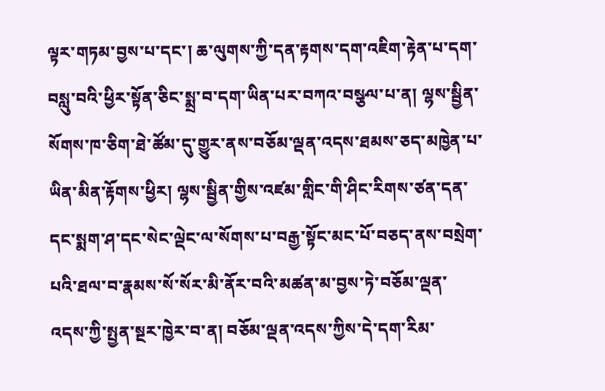ལྟར་གཏམ་བྱས་པ་དང་། ཆ་ལུགས་ཀྱི་དན་རྟགས་དག་འཇིག་རྟེན་པ་དག་བསླུ་བའི་ཕྱིར་སྟོན་ཅིང་སྨྲ་བ་དག་ཡིན་པར་བཀའ་བསྩལ་པ་ན། ལྷས་སྦྱིན་སོགས་ཁ་ཅིག་ཐེ་ཚོམ་དུ་གྱུར་ནས་བཅོམ་ལྡན་འདས་ཐམས་ཅད་མཁྱེན་པ་ཡིན་མིན་རྟོགས་ཕྱིར། ལྷས་སྦྱིན་གྱིས་འཛམ་གླིང་གི་ཤིང་རིགས་ཙན་དན་དང་སྨག་ཤ་དང་སེང་ལྡེང་ལ་སོགས་པ་བརྒྱ་སྟོང་མང་པོ་བཅད་ནས་བསྲེག་པའི་ཐལ་བ་རྣམས་སོ་སོར་མི་ནོར་བའི་མཚན་མ་བྱས་ཏེ་བཅོམ་ལྡན་འདས་ཀྱི་སྤྱན་སྔར་ཁྱེར་བ་ན། བཅོམ་ལྡན་འདས་ཀྱིས་དེ་དག་རིམ་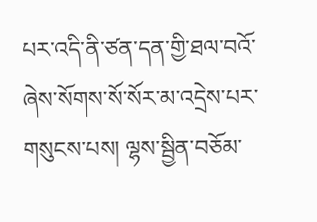པར་འདི་ནི་ཙན་དན་གྱི་ཐལ་བའོ་ཞེས་སོགས་སོ་སོར་མ་འདྲེས་པར་གསུངས་པས། ལྷས་སྦྱིན་བཅོམ་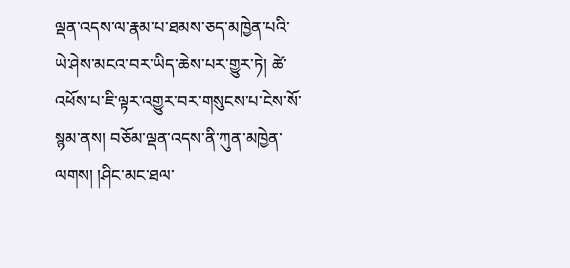ལྡན་འདས་ལ་རྣམ་པ་ཐམས་ཅད་མཁྱེན་པའི་ཡེ་ཤེས་མངའ་བར་ཡིད་ཆེས་པར་གྱུར་ཏེ། ཚེ་འཕོས་པ་ཇི་ལྟར་འགྱུར་བར་གསུངས་པ་ངེས་སོ་སྙམ་ནས། བཅོམ་ལྡན་འདས་ནི་ཀུན་མཁྱེན་ལགས། །ཤིང་མང་ཐལ་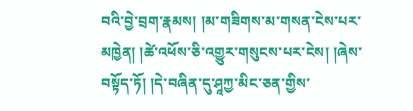བའི་བྱེ་བྲག་རྣམས། །མ་གཟིགས་མ་གསན་ངེས་པར་མཁྱེན། །ཚེ་འཕོས་ཅི་འགྱུར་གསུངས་པར་ངེས། །ཞེས་བསྟོད་ཏོ། །དེ་བཞིན་དུ་ཤཱཀྱ་མིང་ཅན་གྱིས་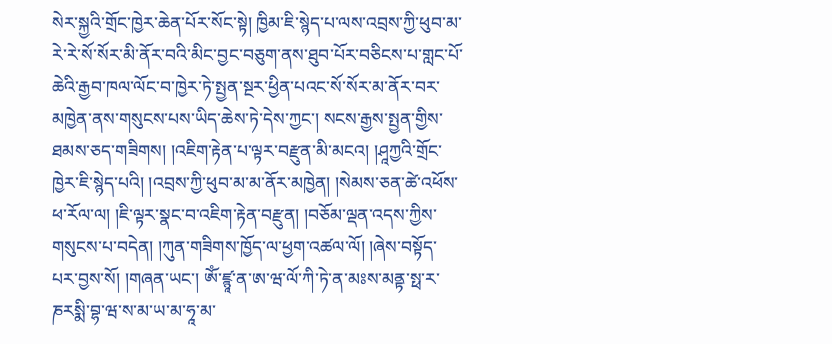སེར་སྐྱའི་གྲོང་ཁྱེར་ཆེན་པོར་སོང་སྟེ། ཁྱིམ་ཇི་སྙེད་པ་ལས་འབྲས་ཀྱི་ཕུབ་མ་རེ་རེ་སོ་སོར་མི་ནོར་བའི་མིང་བྱང་བཅུག་ནས་ཐུབ་པོར་བཅིངས་པ་གླང་པོ་ཆེའི་རྒྱབ་ཁལ་ལོང་བ་ཁྱེར་ཏེ་སྤྱན་སྔར་ཕྱིན་པའང་སོ་སོར་མ་ནོར་བར་མཁྱེན་ནས་གསུངས་པས་ཡིད་ཆེས་ཏེ་དེས་ཀྱང་། སངས་རྒྱས་སྤྱན་གྱིས་ཐམས་ཅད་གཟིགས། །འཇིག་རྟེན་པ་ལྟར་བརྫུན་མི་མངའ། །ཤཱཀྱའི་གྲོང་ཁྱེར་ཇི་སྙེད་པའི། །འབྲས་ཀྱི་ཕུབ་མ་མ་ནོར་མཁྱེན། །སེམས་ཅན་ཚེ་འཕོས་ཕ་རོལ་ལ། །ཇི་ལྟར་སྣང་བ་འཇིག་རྟེན་བརྫུན། །བཅོམ་ལྡན་འདས་ཀྱིས་གསུངས་པ་བདེན། །ཀུན་གཟིགས་ཁྱོད་ལ་ཕྱག་འཚལ་ལོ། །ཞེས་བསྟོད་པར་བྱས་སོ། །གཞན་ཡང་། ཨོཾ་ཛྙཱ་ན་ཨ་ཝ་ལོ་ཀི་ཏེ་ན་མཿས་མནྟ་སྥ་ར་ཎརསྨི་བྷ་ཝ་ས་མ་ཡ་མ་ཧཱ་མ་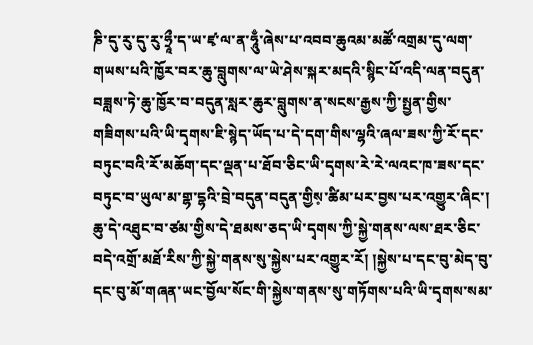ཎི་དུ་རུ་དུ་རུ་ཧྲཱྀ་ད་ཡ་ཛྭ་ལ་ན་ཧཱུྃ་ཞེས་པ་འབབ་ཆུའམ་མཚོ་འགྲམ་དུ་ལག་གཡས་པའི་ཁྱོར་བར་ཆུ་བླུགས་ལ་ཡེ་ཤེས་སྐར་མདའི་སྙིང་པོ་འདི་ལན་བདུན་བཟླས་ཏེ་ཆུ་ཁྱོར་བ་བདུན་སླར་ཆུར་བླུགས་ན་སངས་རྒྱས་ཀྱི་སྤྱན་གྱིས་གཟིགས་པའི་ཡི་དྭགས་ཇི་སྙེད་ཡོད་པ་དེ་དག་གིས་ལྷའི་ཞལ་ཟས་ཀྱི་རོ་དང་བཏུང་བའི་རོ་མཆོག་དང་ལྡན་པ་ཐོབ་ཅིང་ཡི་དྭགས་རེ་རེ་ལའང་ཁ་ཟས་དང་བཏུང་བ་ཡུལ་མ་གྷ་དྷའི་བྲེ་བདུན་བདུན་གྱིས༷་ཚིམ་པར་བྱས་པར་འགྱུར་ཞིང་། ཆུ་དེ་འཐུང་བ་ཙམ་གྱིས་དེ་ཐམས་ཅད་ཡི་དྭགས་ཀྱི་སྐྱེ་གནས་ལས་ཐར་ཅིང་བདེ་འགྲོ་མཐོ་རིས་ཀྱི་སྐྱེ་གནས་སུ་སྐྱེས་པར་འགྱུར་རོ། །སྐྱེས་པ་དང་བུ་མེད་བུ་དང་བུ་མོ་གཞན་ཡང་བྱོལ་སོང་གི་སྐྱེས་གནས་སུ་གཏོགས་པའི་ཡི་དྭགས་སམ་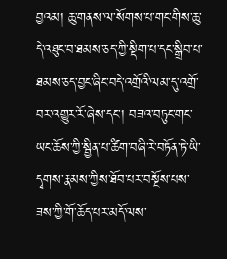བྱའམ། ཆུ་གནས་ལ་སོགས་པ་གང་གིས་ཆུ་དེ་འཐུང་བ་ཐམས་ཅད་ཀྱི་སྡིག་པ་དང་སྒྲིབ་པ་ཐམས་ཅད་བྱང་ཞིང་བདེ་འགྲོའི་ལམ་དུ་འགྲོ་བར་འགྱུར་རོ་ཞེས་དང་། བཟའ་བཏུང་གང་ཡང་ཆོས་ཀྱི་སྦྱིན་པ་ཚིག་བཞི་རེ་བཏོན་ཏེ་ཡི་དྭགས་རྣམས་ཀྱིས་ཐོབ་པར་བསྔོས་པས་ཟས་ཀྱི་གོ་ཆོད་པར་མདོ་ལས་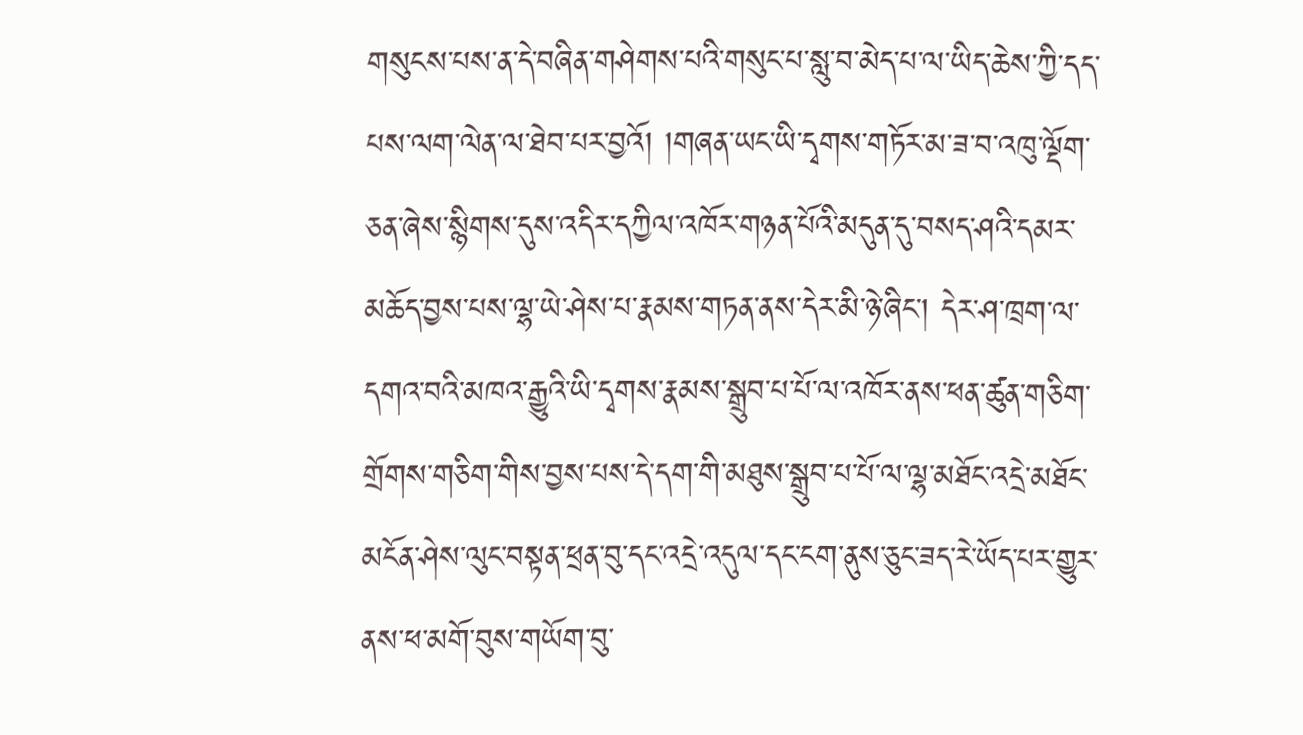གསུངས་པས་ན་དེ་བཞིན་གཤེགས་པའི་གསུང་པ་སླུ་བ་མེད་པ་ལ་ཡིད་ཆེས་ཀྱི་དད་པས་ལག་ལེན་ལ་ཐེབ་པར་བྱའོ། །གཞན་ཡང་ཡི་དྭགས་གཏོར་མ་ཟ་བ་འཁུ་ལྡོག་ཅན་ཞེས་སྙིགས་དུས་འདིར་དཀྱིལ་འཁོར་གཉན་པོའི་མདུན་དུ་བསད་ཤའི་དམར་མཆོད་བྱས་པས་ལྷ་ཡེ་ཤེས་པ་རྣམས་གཏན་ནས་དེར་མི་ཉེ་ཞིང་། དེར་ཤ་ཁྲག་ལ་དགའ་བའི་མཁའ་རྒྱུའི་ཡི་དྭགས་རྣམས་སྒྲུབ་པ་པོ་ལ་འཁོར་ནས་ཕན་ཚུན་གཅིག་གྲོགས་གཅིག་གིས་བྱས་པས་དེ་དག་གི་མཐུས་སྒྲུབ་པ་པོ་ལ་ལྷ་མཐོང་འདྲེ་མཐོང་མངོན་ཤེས་ལུང་བསྟན་ཕྲན་བུ་དང་འདྲེ་འདུལ་དང་ངག་ནུས་ཅུང་ཟད་རེ་ཡོད་པར་གྱུར་ནས་ཕ་མགོ་བུས་གཡོག་བུ་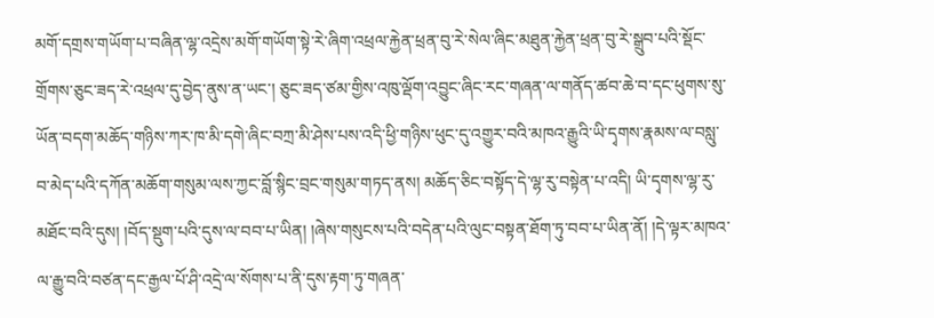མགོ་དགྲས་གཡོག་པ་བཞིན་ལྷ་འདྲེས་མགོ་གཡོག་སྟེ་རེ་ཞིག་འཕྲལ་རྐྱེན་ཕྲན་བུ་རེ་སེལ་ཞིང་མཐུན་རྐྱེན་ཕྲན་བུ་རེ་སྒྲུབ་པའི་སྡོང་གྲོགས་ཅུང་ཟད་རེ་འཕྲལ་དུ་བྱེད་ནུས་ན་ཡང་། ཅུང་ཟད་ཙམ་གྱིས་འཁུ་ལྡོག་འབྱུང་ཞིང་རང་གཞན་ལ་གནོད་ཚབ་ཆེ་བ་དང་ཕུགས་སུ་ཡོན་བདག་མཆོད་གཉིས་ཀར་ཁ་མི་དགེ་ཞིང་བཀྲ་མི་ཤེས་པས་འདི་ཕྱི་གཉིས་ཕུང་དུ་འགྱུར་བའི་མཁའ་རྒྱུའི་ཡི་དྭགས་རྣམས་ལ་བསླུ་བ་མེད་པའི་དཀོན་མཆོག་གསུམ་ལས་ཀྱང་བློ་སྙིང་བྲང་གསུམ་གཏད་ནས། མཆོད་ཅིང་བསྟོད་དེ་ལྷ་རུ་བསྟེན་པ་འདི། ཡི་དྭགས་ལྷ་རུ་མཐོང་བའི་དུས། །བོད་སྡུག་པའི་དུས་ལ་བབ་པ་ཡིན། །ཞེས་གསུངས་པའི་བདེན་པའི་ལུང་བསྟན་ཐོག་ཏུ་བབ་པ་ཡིན་ནོ། །དེ་ལྟར་མཁའ་ལ་རྒྱུ་བའི་བཙན་དང་རྒྱལ་པོ་ཤི་འདྲེ་ལ་སོགས་པ་ནི་དུས་རྟག་ཏུ་གཞན་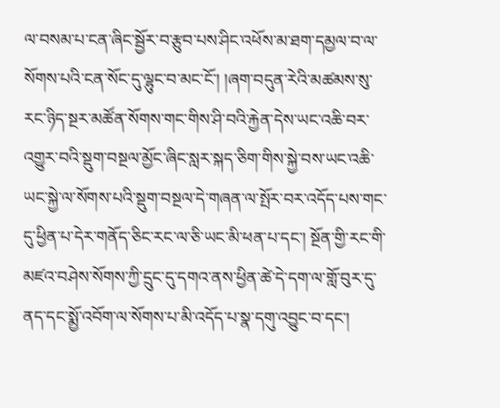ལ་བསམ་པ་ངན་ཞིང་སྦྱོར་བ་རྩུབ་པས་ཤིང་འཕོས་མ་ཐག་དམྱལ་བ་ལ་སོགས་པའི་ངན་སོང་དུ་ལྷུང་བ་མང་ངོ་། །ཞག་བདུན་རེའི་མཚམས་སུ་རང་ཉིད་སྔར་མཚོན་སོགས་གང་གིས་ཤི་བའི་རྐྱེན་དེས་ཡང་འཆི་བར་འགྱུར་བའི་སྡུག་བསྔལ་མྱོང་ཞིང་སླར་སྐད་ཅིག་གིས་སྐྱེ་བས་ཡང་འཆི་ཡང་སྐྱེ་ལ་སོགས་པའི་སྡུག་བསྔལ་དེ་གཞན་ལ་སྤོར་བར་འདོད་པས་གང་དུ་ཕྱིན་པ་དེར་གནོད་ཅིང་རང་ལ་ཅི་ཡང་མི་ཕན་པ་དང་། སྔོན་གྱི་རང་གི་མཛའ་བཤེས་སོགས་ཀྱི་དྲུང་དུ་དགའ་ནས་ཕྱིན་ཚེ་དེ་དག་ལ་གློ་བུར་དུ་ནད་དང་སྨྱོ་འབོག་ལ་སོགས་པ་མི་འདོད་པ་སྣ་དགུ་འབྱུང་བ་དང་།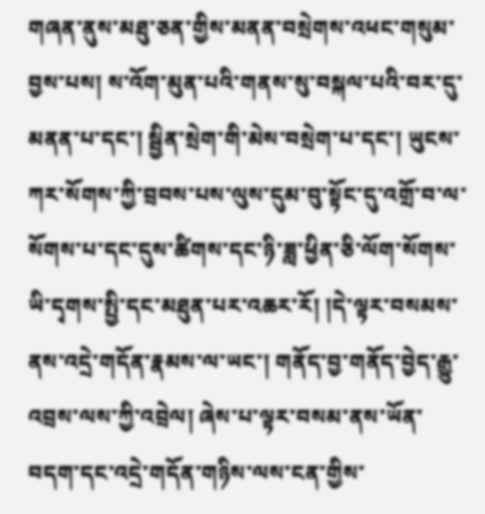གཞན་ནུས་མཐུ་ཅན་གྱིས་མནན་བསྲེགས་འཕང་གསུམ་བྱས་པས། ས་འོག་མུན་པའི་གནས་སུ་བསྐལ་པའི་བར་དུ་མནན་པ་དང་། སྦྱིན་སྲེག་གི་མེས་བསྲེག་པ་དང་། ཡུངས་ཀར་སོགས་ཀྱི་བྲབས་པས་ལུས་དུམ་བུ་སྟོང་དུ་འགྲོ་བ་ལ་སོགས་པ་དང་དུས་ཚིགས་དང་ཉི་ཟླ་ཕྱིན་ཅི་ལོག་སོགས་ཡི་དྭགས་སྤྱི་དང་མཐུན་པར་འཆར་རོ། །དེ་ལྟར་བསམས་ནས་འདྲེ་གདོན་རྣམས་ལ་ཡང་། གནོད་བྱ་གནོད་བྱེད་རྒྱུ་འབྲས་ལས་ཀྱི་འབྲེལ། ཞེས་པ་ལྟར་བསམ་ནས་ཡོན་བདག་དང་འདྲེ་གདོན་གཉིས་ལས་ངན་གྱིས་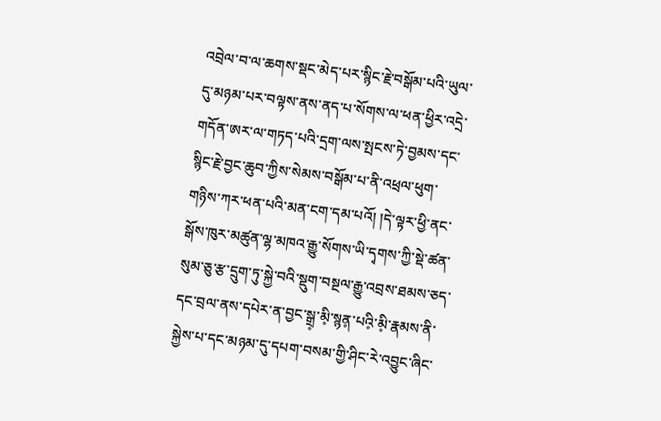འབྲེལ་བ་ལ་ཆགས་སྡང་མེད་པར་སྙིང་རྗེ་བསྒོམ་པའི་ཡུལ་དུ་མཉམ་པར་བལྟས་ནས་ནད་པ་སོགས་ལ་ཕན་ཕྱིར་འདྲེ་གདོན་ཨར་ལ་གཏད་པའི་དྲག་ལས་སྤངས་ཏེ་བྱམས་དང་སྙིང་རྗེ་བྱང་ཆུབ་ཀྱིས་སེམས་བསྒོམ་པ་ནི་འཕྲལ་ཕུག་གཉིས་ཀར་ཕན་པའི་མན་ངག་དམ་པའོ། །དེ་ལྟར་ཕྱི་ནང་སྒོས་ཁུར་མཚུན་ལྷ་མཁའ་རྒྱུ་སོགས་ཡི་དྭགས་ཀྱི་སྡེ་ཚན་སུམ་ཅུ་རྩ་དྲུག་ཏུ་སྐྱེ་བའི་སྡུག་བསྔལ་རྒྱུ་འབྲས་ཐམས་ཅད་དང་བྲལ་ནས་དཔེར་ན་བྱང་སྒྲ༷་མི༷་སྙན༷་པའི༷་མི༷་རྣམས་ནི་སྐྱེས་པ་དང་མཉམ་དུ་དཔག་བསམ་གྱི་ཤིང་རེ་འབྱུང་ཞིང་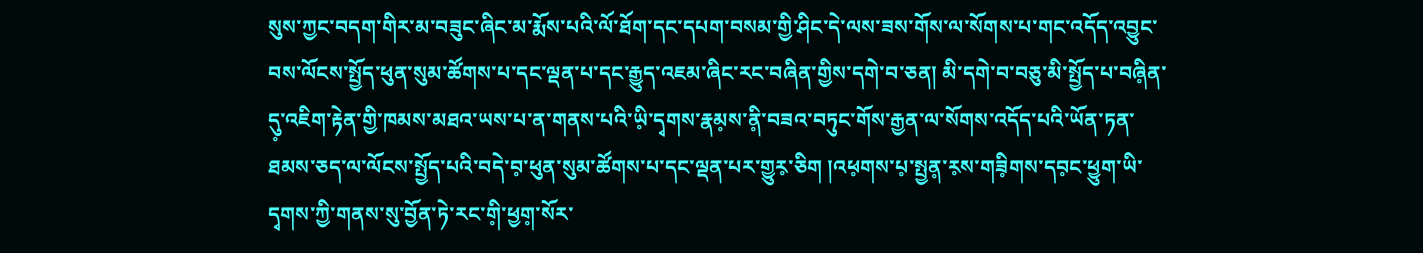སུས་ཀྱང་བདག་གིར་མ་བཟུང་ཞིང་མ་རྨོས་པའི་ལོ་ཐོག་དང་དཔག་བསམ་གྱི་ཤིང་དེ་ལས་ཟས་གོས་ལ་སོགས་པ་གང་འདོད་འབྱུང་བས་ལོངས་སྤྱོད་ཕུན་སུམ་ཚོགས་པ་དང་ལྡན་པ་དང་རྒྱུད་འཇམ་ཞིང་རང་བཞིན་གྱིས་དགེ་བ་ཅན། མི་དགེ་བ་བཅུ་མི་སྤྱོད་པ་བཞི༷ན་དུ༷་འཇིག་རྟེན་གྱི་ཁམས་མཐའ་ཡས་པ་ན་གནས་པའི་ཡི༷་དྭགས་རྣམ༷ས་ནི༷་བཟའ་བཏུང་གོས་རྒྱན་ལ་སོགས་འདོད་པའི་ཡོན་ཏན་ཐམས་ཅད་ལ་ལོངས་སྤྱོད་པའི་བདེ་བ༷་ཕུན་སུམ་ཚོགས་པ་དང་ལྡན་པར་གྱུར༷་ཅིག །འཕ༷གས་པ༷་སྤྱན༷་ར༷ས་གཟི༷གས་དབ༷ང་ཕྱུག་ཡི་དྭགས་ཀྱི་གནས་སུ་བྱོན་ཏེ་རང་གི༷་ཕྱག༷་སོར་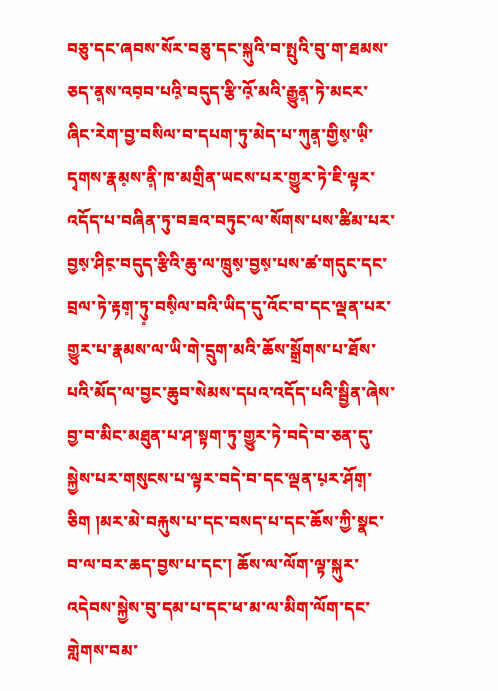བཅུ་དང་ཞབས་སོར་བཅུ་དང་སྐུའི་བ་སྤུའི་བུ་ག་ཐམས་ཅད་ན༷ས་འབ༷བ་པའི༷་བདུད་རྩི་འོ༷་མའི་རྒྱུན༷་ཏེ་མངར་ཞིང་རེག་བྱ་བསིལ་བ་དཔག་ཏུ་མེད་པ་ཀུན༷་གྱིས༷་ཡི༷་དྭགས་རྣམ༷ས་ནི༷་ཁ་མགྲིན་ཡངས་པར་གྱུར་ཏེ་ཇི་ལྟར་འདོད་པ་བཞིན་ཏུ་བཟའ་བཏུང་ལ་སོགས་པས་ཚིམ་པར་བྱས༷་ཤིང༷་བདུད་རྩིའི་ཆུ་ལ་ཁྲུས༷་བྱས༷་པས་ཚ་གདུང་དང་བྲལ་ཏེ་རྟག༷་ཏུ༷་བསི༷ལ་བའི་ཡིད་དུ་འོང་བ་དང་ལྡན་པར་གྱུར་པ་རྣམས་ལ་ཡི་གེ་དྲུག་མའི་ཆོས་སྒྲོགས་པ་ཐོས་པའི་མོད་ལ་བྱང་ཆུབ་སེམས་དཔའ་འདོད་པའི་སྦྱིན་ཞེས་བྱ་བ་མིང་མཐུན་པ་ཤ་སྟག་ཏུ་གྱུར་ཏེ་བདེ་བ་ཅན་དུ་སྐྱེས་པར་གསུངས་པ་ལྟར་བདེ་བ་དང་ལྡན་པ༷ར་ཤོག༷་ཅིག །མར་མེ་བརྐུས་པ་དང་བསད་པ་དང་ཆོས་ཀྱི་སྣང་བ་ལ་བར་ཆད་བྱས་པ་དང་། ཆོས་ལ་ལོག་ལྟ་སྐུར་འདེབས་སྐྱེས་བུ་དམ་པ་དང་ཕ་མ་ལ་མིག་ལོག་དང་གླེགས་བམ་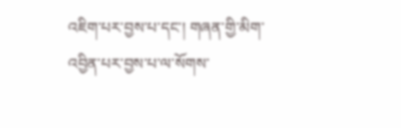འཇིག་པར་བྱས་པ་དང་། གཞན་གྱི་མིག་འབྱིན་པར་བྱས་པ་ལ་སོགས་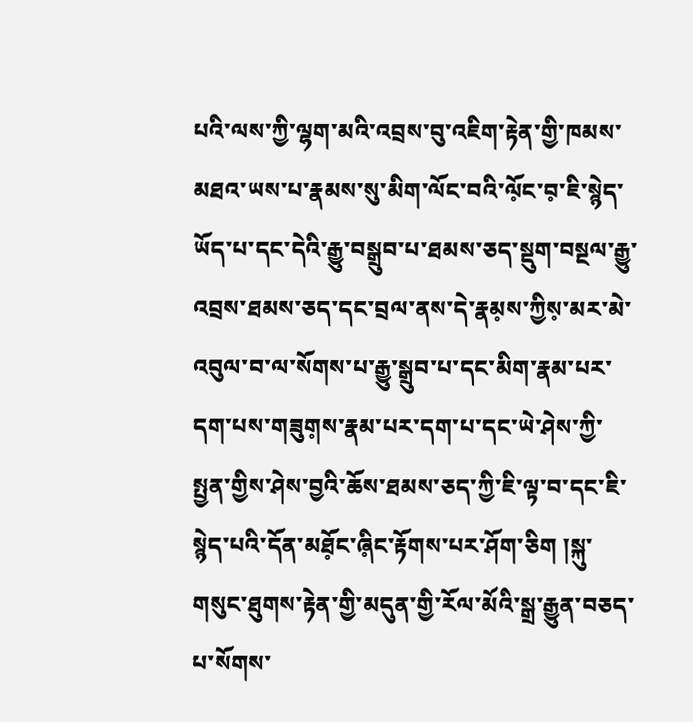པའི་ལས་ཀྱི་ལྷག་མའི་འབྲས་བུ་འཇིག་རྟེན་གྱི་ཁམས་མཐའ་ཡས་པ་རྣམས་སུ་མིག་ལོང་བའི་ལོ༷ང་བ༷་ཇི་སྙེད་ཡོད་པ་དང་དེའི་རྒྱུ་བསྒྲུབ་པ་ཐམས་ཅད་སྡུག་བསྔལ་རྒྱུ་འབྲས་ཐམས་ཅད་དང་བྲལ་ནས་དེ་རྣམ༷ས་ཀྱིས༷་མར་མེ་འབུལ་བ་ལ་སོགས་པ་རྒྱུ་སྒྲུབ་པ་དང་མིག་རྣམ་པར་དག་པས་གཟུག༷ས་རྣམ་པར་དག་པ་དང་ཡེ་ཤེས་ཀྱི་སྤྱན་གྱིས་ཤེས་བྱའི་ཆོས་ཐམས་ཅད་ཀྱི་ཇི་ལྟ་བ་དང་ཇི་སྙེད་པའི་དོན་མཐོ༷ང་ཞི༷ང་རྟོགས་པར་ཤོག་ཅིག །སྐུ་གསུང་ཐུགས་རྟེན་གྱི་མདུན་གྱི་རོལ་མོའི་སྒྲ་རྒྱུན་བཅད་པ་སོགས་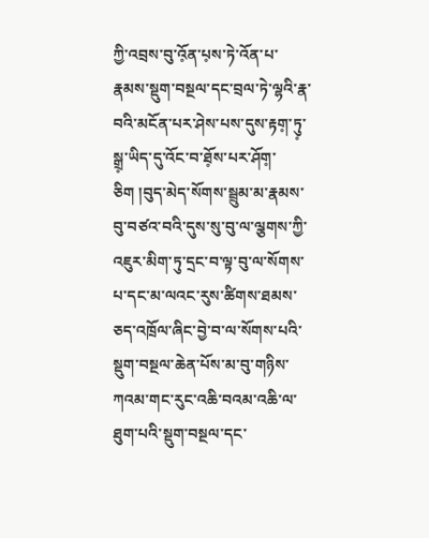ཀྱི་འབྲས་བུ་འོ༷ན་པ༷ས་ཏེ་འོན་པ་རྣམས་སྡུག་བསྔལ་དང་བྲལ་ཏེ་ལྷའི་རྣ་བའི་མངོན་པར་ཤེས་པས་དུས་རྟག༷་ཏུ༷་སྒྲ༷་ཡིད་དུ་འོང་བ་ཐོ༷ས་པར་ཤོག༷་ཅིག །བུད་མེད་སོགས་སྦྲུམ་མ་རྣམས་བུ་བཙའ་བའི་དུས་སུ་བུ་ལ་ལྕགས་ཀྱི་འཇུར་མིག་ཏུ་དྲང་བ་ལྟ་བུ་ལ་སོགས་པ་དང་མ་ལའང་རུས་ཚིགས་ཐམས་ཅད་འཁྲོལ་ཞིང་བྱེ་བ་ལ་སོགས་པའི་སྡུག་བསྔལ་ཆེན་པོས་མ་བུ་གཉིས་ཀའམ་གང་རུང་འཆི་བའམ་འཆི་ལ་ཐུག་པའི་སྡུག་བསྔལ་དང་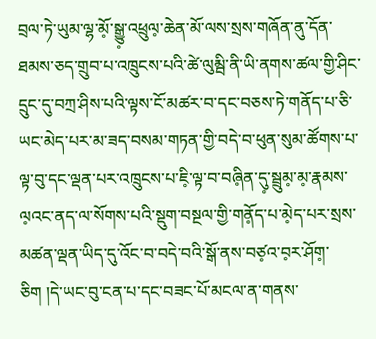བྲལ་ཏེ་ཡུམ་ལྷ་མོ༷་སྒྱུ༷་འཕྲུལ༷་ཆེན་མོ་ལས་སྲས་གཞོན་ནུ་དོན་ཐམས་ཅད་གྲུབ་པ་འཁྲུངས་པའི་ཚེ་ལུམྦི་ནི་ཡི་ནགས་ཚལ་གྱི་ཤིང་དྲུང་དུ་བཀྲ་ཤིས་པའི་ལྟས་ངོ་མཚར་བ་དང་བཅས་ཏེ་གནོད་པ་ཅི་ཡང་མེད་པར་མ་ཟད་བསམ་གཏན་གྱི་བདེ་བ་ཕུན་སུམ་ཚོགས་པ་ལྟ་བུ་དང་ལྡན་པར་འཁྲུངས་པ་ཇི༷་ལྟ་བ་བཞི༷ན་དུ༷་སྦྲུམ༷་མ༷་རྣམས་ལ༷འང་ནད་ལ་སོགས་པའི་སྡུག་བསྔལ་གྱི་གནོ༷ད་པ་མེ༷ད་པར་སྲས་མཚན་ལྡན་ཡིད་དུ་འོང་བ་བདེ་བའི་སྒོ་ནས་བཙ༷འ་བ༷ར་ཤོག༷་ཅིག །དེ་ཡང་བུ་ངན་པ་དང་བཟང་པོ་མངལ་ན་གནས་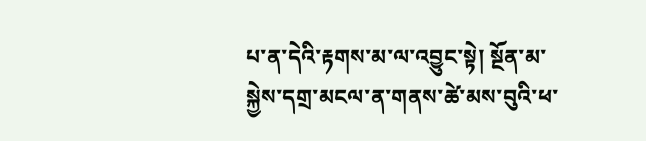པ་ན་དེའི་རྟགས་མ་ལ་འབྱུང་སྟེ། སྔོན་མ་སྐྱེས་དགྲ་མངལ་ན་གནས་ཚེ་མས་བུའི་ཕ་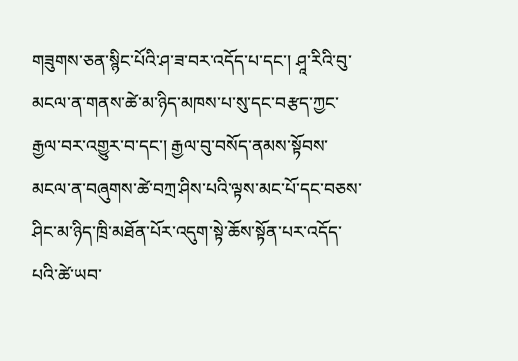གཟུགས་ཅན་སྙིང་པོའི་ཤ་ཟ་བར་འདོད་པ་དང་། ཤཱ་རིའི་བུ་མངལ་ན་གནས་ཚེ་མ་ཉིད་མཁས་པ་སུ་དང་བརྩད་ཀྱང་རྒྱལ་བར་འགྱུར་བ་དང་། རྒྱལ་བུ་བསོད་ནམས་སྟོབས་མངལ་ན་བཞུགས་ཚེ་བཀྲ་ཤིས་པའི་ལྟས་མང་པོ་དང་བཅས་ཤིང་མ་ཉིད་ཁྲི་མཐོན་པོར་འདུག་སྟེ་ཆོས་སྟོན་པར་འདོད་པའི་ཚེ་ཡབ་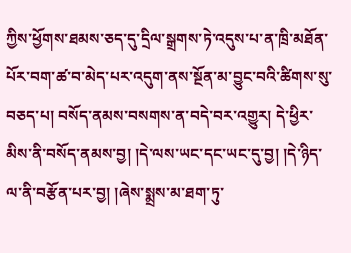ཀྱིས་ཕྱོགས་ཐམས་ཅད་དུ་དྲིལ་སྒྲགས་ཏེ་འདུས་པ་ན་ཁྲི་མཐོན་པོར་བག་ཚ་བ་མེད་པར་འདུག་ནས་སྔོན་མ་བྱུང་བའི་ཚིགས་སུ་བཅད་པ། བསོད་ནམས་བསགས་ན་བདེ་བར་འགྱུར། དེ་ཕྱིར་མིས་ནི་བསོད་ནམས་བྱ། །དེ་ལས་ཡང་དང་ཡང་དུ་བྱ། །དེ་ཉིད་ལ་ནི་བརྩོན་པར་བྱ། །ཞེས་སྨྲས་མ་ཐག་ཏུ་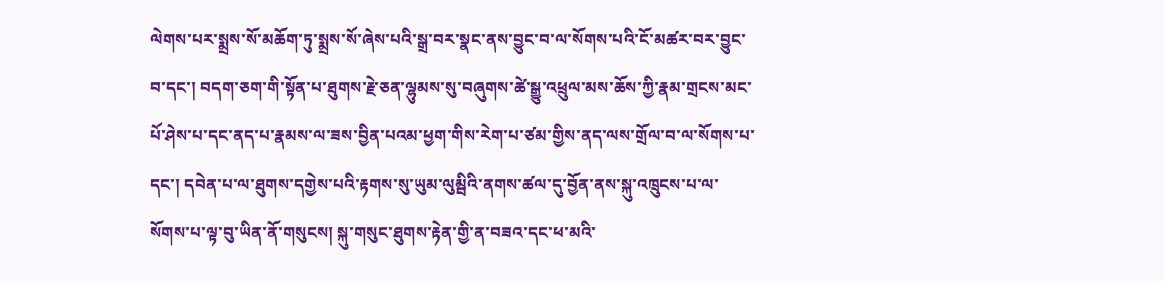ལེགས་པར་སྨྲས་སོ་མཆོག་ཏུ་སྨྲས་སོ་ཞེས་པའི་སྒྲ་བར་སྣང་ནས་བྱུང་བ་ལ་སོགས་པའི་ངོ་མཚར་བར་བྱུང་བ་དང་། བདག་ཅག་གི་སྟོན་པ་ཐུགས་རྗེ་ཅན་ལྷུམས་སུ་བཞུགས་ཚེ་སྒྱུ་འཕྲུལ་མས་ཆོས་ཀྱི་རྣམ་གྲངས་མང་པོ་ཤེས་པ་དང་ནད་པ་རྣམས་ལ་ཟས་བྱིན་པའམ་ཕྱག་གིས་རེག་པ་ཙམ་གྱིས་ནད་ལས་གྲོལ་བ་ལ་སོགས་པ་དང་། དབེན་པ་ལ་ཐུགས་དགྱེས་པའི་རྟགས་སུ་ཡུམ་ལུམྦིའི་ནགས་ཚལ་དུ་བྱོན་ནས་སྐུ་འཁྲུངས་པ་ལ་སོགས་པ་ལྟ་བུ་ཡིན་ནོ་གསུངས། སྐུ་གསུང་ཐུགས་རྟེན་གྱི་ན་བཟའ་དང་ཕ་མའི་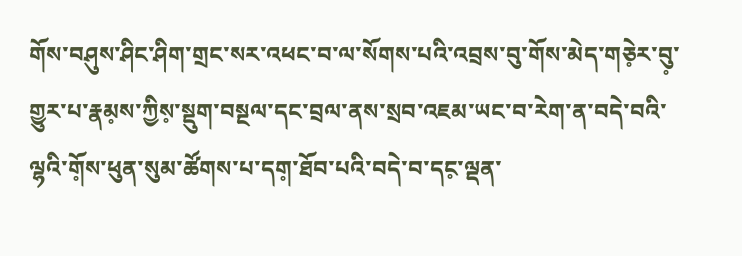གོས་བཤུས་ཤིང་ཤིག་གྲང་སར་འཕང་བ་ལ་སོགས་པའི་འབྲས་བུ་གོས་མེད་གཅེ༷ར་བུ༷་གྱུར་པ་རྣམ༷ས་ཀྱིས༷་སྡུག་བསྔལ་དང་བྲལ་ནས་སྲབ་འཇམ་ཡང་བ་རེག་ན་བདེ་བའི་ལྷའི་གོ༷ས་ཕུན་སུམ་ཚོགས་པ་དག༷་ཐོབ་པའི་བདེ་བ་དང༷་ལྡན་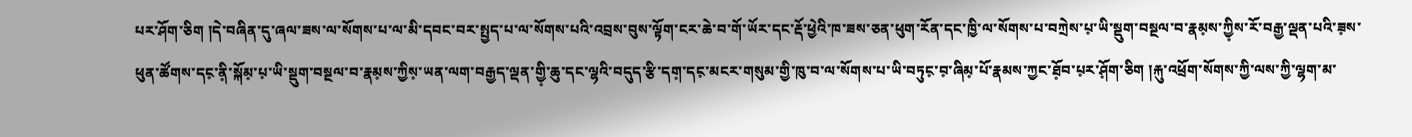པར་ཤོག་ཅིག །དེ་བཞིན་དུ་ཞལ་ཟས་ལ་སོགས་པ་ལ་མི་དབང་བར་སྤྱད་པ་ལ་སོགས་པའི་འབྲས་བུས་ལྟོག་ངར་ཆེ་བ་གོ་ཡོར་དང་རྡོ་ཕྱེའི་ཁ་ཟས་ཅན་ཕུག་རོན་དང་ཁྱི་ལ་སོགས་པ་བཀྲེས་པ༷་ཡི་སྡུག་བསྔལ་བ་རྣམ༷ས་ཀྱི༷ས་རོ་བརྒྱ་ལྡན་པའི་ཟ༷ས་ཕུན་ཚོགས་དང༷་ནི༷་སྐོམ༷་པ༷་ཡི་སྡུག་བསྔལ་བ་རྣམ༷ས་ཀྱིས༷་ཡན་ལག་བརྒྱད་ལྡན་གྱི༷་ཆུ་དང་ལྷའི་བདུད་རྩི་དག༷་དང༷་མངར་གསུམ་གྱི་ཁུ་བ་ལ་སོགས་པ་ཡི་བཏུང༷་བ༷་ཞིམ༷་པོ་རྣམས་ཀྱང་ཐོ༷བ་པ༷ར་ཤོ༷ག་ཅིག །རྐུ་འཕྲོག་སོགས་ཀྱི་ལས་ཀྱི་ལྷག་མ་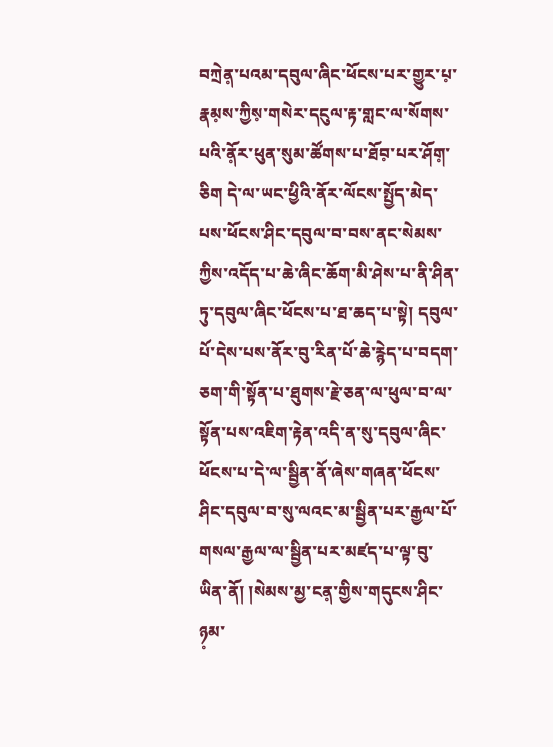བཀྲེན༷་པའམ་དབུལ་ཞིང་ཕོངས་པར་གྱུར་པ༷་རྣམ༷ས་ཀྱིས༷་གསེར་དངུལ་རྟ་གླང་ལ་སོགས་པའི་ནོ༷ར་ཕུན་སུམ་ཚོགས་པ་ཐོབ༷་པར་ཤོག༷་ཅིག དེ་ལ་ཡང་ཕྱིའི་ནོར་ལོངས་སྤྱོད་མེད་པས་ཕོངས་ཤིང་དབུལ་བ་བས་ནང་སེམས་ཀྱིས་འདོད་པ་ཆེ་ཞིང་ཆོག་མི་ཤེས་པ་ནི་ཤིན་ཏུ་དབུལ་ཞིང་ཕོངས་པ་ཐ་ཆད་པ་སྟེ། དབུལ་པོ་དེས་པས་ནོར་བུ་རིན་པོ་ཆེ་རྙེད་པ་བདག་ཅག་གི་སྟོན་པ་ཐུགས་རྗེ་ཅན་ལ་ཕུལ་བ་ལ་སྟོན་པས་འཇིག་རྟེན་འདི་ན་སུ་དབུལ་ཞིང་ཕོངས་པ་དེ་ལ་སྦྱིན་ནོ་ཞེས་གཞན་ཕོངས་ཤིང་དབུལ་བ་སུ་ལའང་མ་སྦྱིན་པར་རྒྱལ་པོ་གསལ་རྒྱལ་ལ་སྦྱིན་པར་མཛད་པ་ལྟ་བུ་ཡིན་ནོ། །སེམས་མྱ་ངན༷་གྱིས་གདུངས་ཤིང་ཉ༷མ་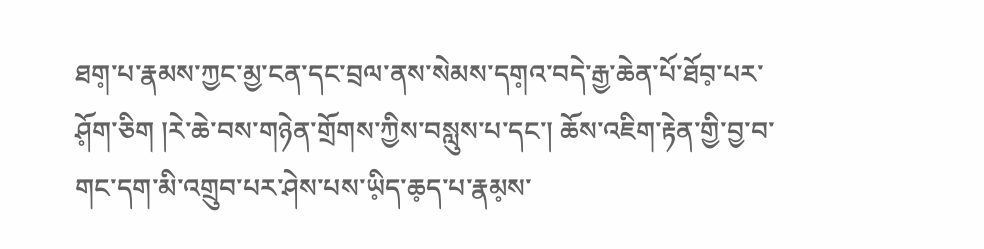ཐག༷་པ་རྣམས་ཀྱང་མྱ་ངན་དང་བྲལ་ནས་སེམས་དག༷འ་བདེ་རྒྱ་ཆེན་པོ་ཐོབ༷་པར་ཤོ༷ག་ཅིག །རེ་ཆེ་བས་གཉེན་གྲོགས་ཀྱིས་བསླུས་པ་དང་། ཆོས་འཇིག་རྟེན་གྱི་བྱ་བ་གང་དག་མི་འགྲུབ་པར་ཤེས་པས་ཡི༷ད་ཆ༷ད་པ་རྣམ༷ས་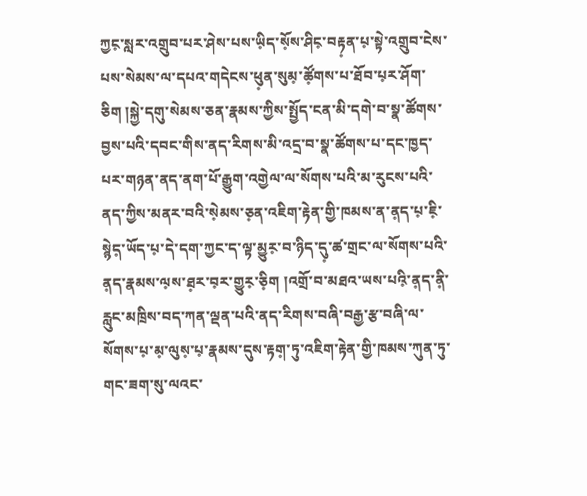ཀྱང༷་སླར་འགྲུབ་པར་ཤེས་པས་ཡི༷ད་སོ༷ས་ཤིང༷་བརྟ༷ན་པ༷་སྟེ་འགྲུབ་ངེས་པས་སེམས་ལ་དཔའ་གདེངས་ཕུ༷ན་སུམ༷་ཚོ༷གས་པ་ཐོབ་པ༷ར་ཤོག་ཅིག །སྐྱེ་དགུ་སེམས་ཅན་རྣམས་ཀྱིས་སྤྱོད་ངན་མི་དགེ་བ་སྣ་ཚོགས་བྱས་པའི་དབང་གིས་ནད་རིགས་མི་འདྲ་བ་སྣ་ཚོགས་པ་དང་ཁྱད་པར་གཉན་ནད་ནག་པོ་རྒྱུག་འགྱེལ་ལ་སོགས་པའི་མ་རུངས་པའི་ནད་ཀྱིས་མནར་བའི་སེ༷མས་ཅ༷ན་འཇིག་རྟེན་གྱི་ཁམས་ན་ན༷ད་པ༷་ཇི༷་སྙེད༷་ཡོད་པ༷་དེ་དག་ཀྱང་ད་ལྟ་མྱུར༷་བ་ཉིད་དུ༷་ཚ་གྲང་ལ་སོགས་པའི་ན༷ད་རྣམས་ལ༷ས་ཐ༷ར་བ༷ར་གྱུར༷་ཅི༷ག །འགྲོ་བ་མཐའ་ཡས་པའི༷་ན༷ད་ནི༷་རླུང་མཁྲིས་བད་ཀན་ལྡན་པའི་ནད་རིགས་བཞི་བརྒྱ་རྩ་བཞི་ལ་སོགས་པ༷་མ༷་ལུས༷་པ༷་རྣམས་དུས་རྟག༷་ཏུ་འཇིག་རྟེན་གྱི་ཁམས་ཀུན་ཏུ་གང་ཟག་སུ་ལའང་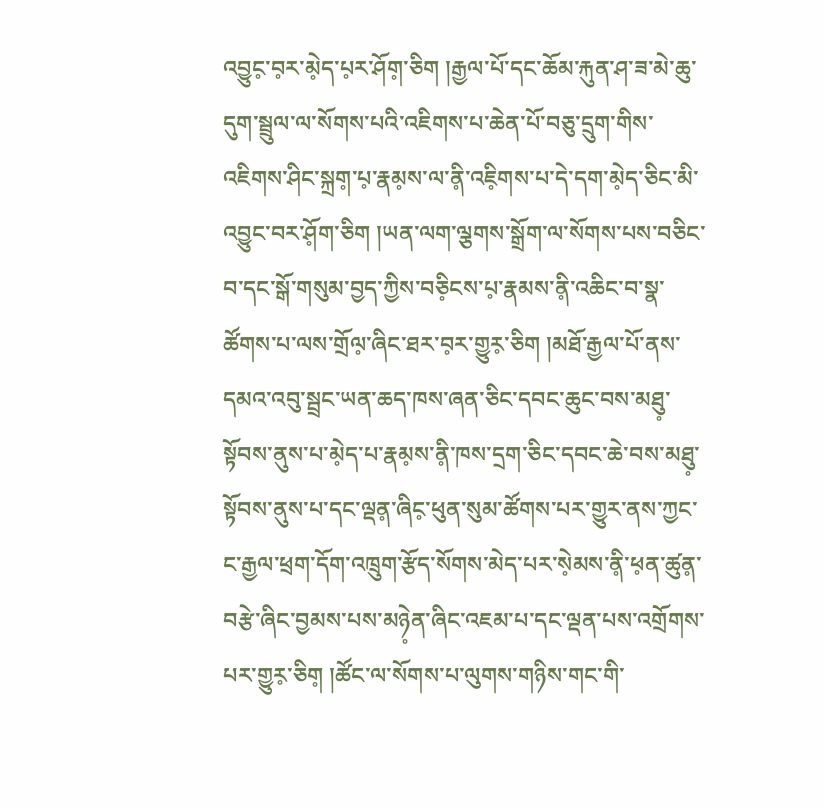འབྱུང༷་བ༷ར་མེ༷ད་པ༷ར་ཤོག༷་ཅིག །རྒྱལ་པོ་དང་ཆོམ་རྐུན་ཤ་ཟ་མེ་ཆུ་དུག་སྦྲུལ་ལ་སོགས་པའི་འཇིགས་པ་ཆེན་པོ་བཅུ་དྲུག་གིས་འཇིགས་ཤིང་སྐྲག༷་པ༷་རྣམ༷ས་ལ་ནི༷་འཇི༷གས་པ་དེ་དག་མེ༷ད་ཅིང་མི་འབྱུང་བར་ཤོ༷ག་ཅིག །ཡན་ལག་ལྕགས་སྒྲོག་ལ་སོགས་པས་བཅིང་བ་དང་སྒོ་གསུམ་བྱད་ཀྱིས་བཅི༷ངས་པ༷་རྣམས་ནི༷་འཆིང་བ་སྣ་ཚོགས་པ་ལས་གྲོལ༷་ཞིང་ཐར་བ༷ར་གྱུར༷་ཅིག །མཐོ་རྒྱལ་པོ་ནས་དམའ་འབུ་སྦྲང་ཡན་ཆད་ཁས་ཞན་ཅིང་དབང་ཆུང་བས་མཐུ༷་སྟོབས་ནུས་པ་མེ༷ད་པ་རྣམ༷ས་ནི༷་ཁས་དྲག་ཅིང་དབང་ཆེ་བས་མཐུ༷་སྟོབས་ནུས་པ་དང་ལྡན༷་ཞིང༷་ཕུན་སུམ་ཚོགས་པར་གྱུར་ནས་ཀྱང་ང་རྒྱལ་ཕྲག་དོག་འཁྲུག་རྩོད་སོགས་མེད་པར་སེ༷མས་ནི༷་ཕ༷ན་ཚུན༷་བརྩེ་ཞིང་བྱམས་པས་མཉེ༷ན་ཞིང་འཇམ་པ་དང་ལྡན་པས་འགྲོགས་པར་གྱུར༷་ཅིག༷ །ཚོང་ལ་སོགས་པ་ལུགས་གཉིས་གང་གི་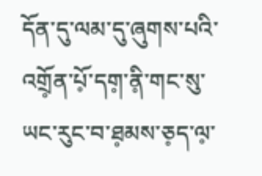དོན་དུ་ལམ་དུ་ཞུགས་པའི་འགྲོ༷ན་པོ༷་དག༷་ནི༷་གང་སུ་ཡང་རུང་བ་ཐ༷མས་ཅ༷ད་ལ༷་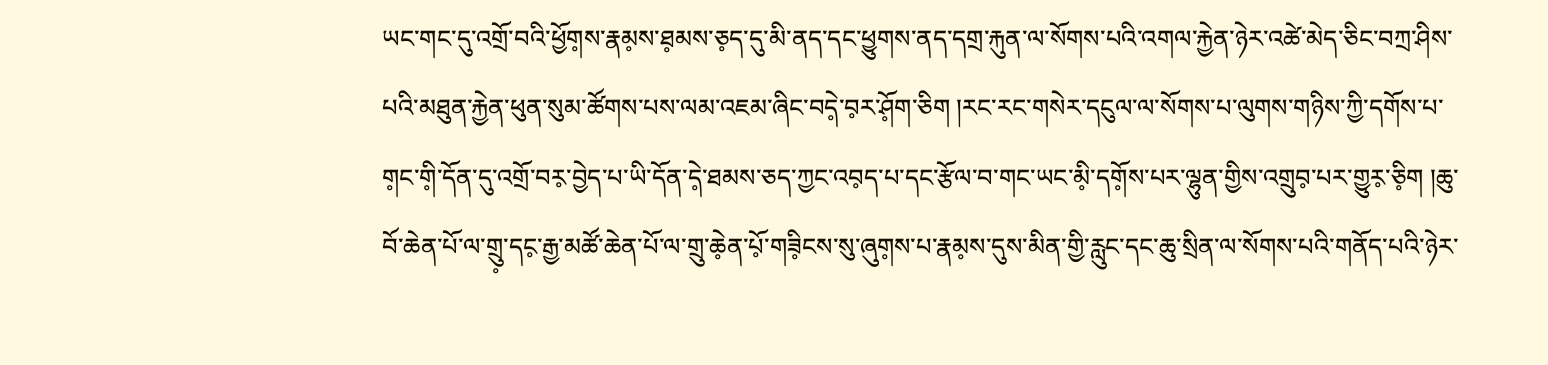ཡང་གང་དུ་འགྲོ་བའི་ཕྱོག༷ས་རྣམ༷ས་ཐ༷མས་ཅ༷ད་དུ་མི་ནད་དང་ཕྱུགས་ནད་དགྲ་རྐུན་ལ་སོགས་པའི་འགལ་རྐྱེན་ཉེར་འཚེ་མེད་ཅིང་བཀྲ་ཤིས་པའི་མཐུན་རྐྱེན་ཕུན་སུམ་ཚོགས་པས་ལམ་འཇམ་ཞིང་བདེ༷་བ༷ར་ཤོ༷ག་ཅིག །རང་རང་གསེར་དངུལ་ལ་སོགས་པ་ལུགས་གཉིས་ཀྱི་དགོས་པ་ག༷ང་གི༷་དོན་དུ་འགྲོ་བར༷་བྱེད་པ་ཡི་དོན་དེ༷་ཐམས་ཅད་ཀྱང་འབ༷ད་པ་དང་རྩོལ་བ་གང་ཡང་མི༷་དགོ༷ས་པར་ལྷུན་གྱིས་འགྲུབ༷་པར་གྱུར༷་ཅི༷ག །ཆུ་བོ་ཆེན་པོ་ལ་གྲུ༷་དང༷་རྒྱ་མཚོ་ཆེན་པོ་ལ་གྲུ་ཆེ༷ན་པོ༷་གཟི༷ངས་སུ་ཞུག༷ས་པ་རྣམ༷ས་དུས་མིན་གྱི་རླུང་དང་ཆུ་སྲིན་ལ་སོགས་པའི་གནོད་པའི་ཉེར་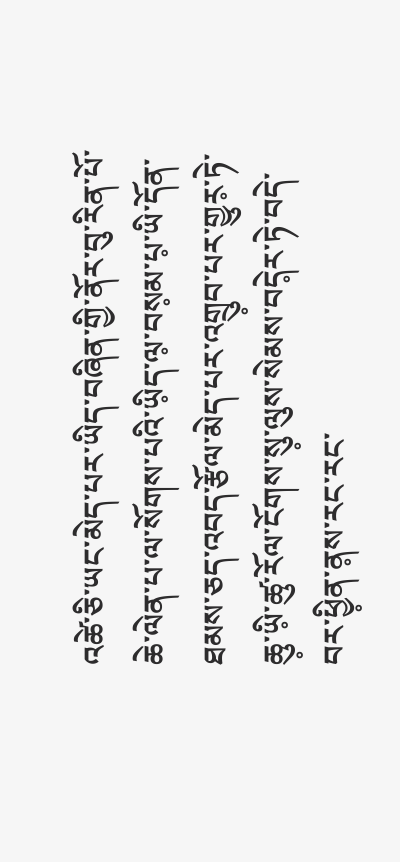འཚེ་ཅི་ཡང་མེད་པར་ཡིད་བཞིན་གྱི་ནོར་བུ་རིན་པོ་ཆེ་ལེན་པ་ལ་སོགས་པའི་ཡི༷ད་ལ༷་བས༷མ་པ༷་ཡི་དོན་ཐམས་ཅད་འབད་རྩོལ་མེད་པར་འགྲུ༷བ་པར་གྱུར༷་ཏེ་ཆུ༷་ཡི༷་ཚུ་རོལ་ངོགས་སུ༷་ལུས་སེམས་བདེ༷ར་ཏེ་བདེ་བར་ཕྱི༷ན་ན༷ས་རང་རང་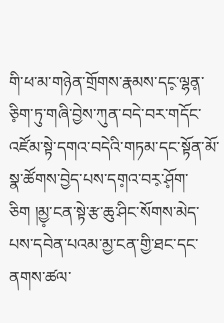གི་ཕ་མ་གཉེན་གྲོགས་རྣམས་དང༷་ལྷན༷་ཅི༷ག་ཏུ་གཞི་བྱེས་ཀུན་བདེ་བར་གདོང་འཛོམ་སྟེ་དགའ་བདེའི་གཏམ་དང་སྟོན་མོ་སྣ་ཚོགས་བྱེད་པས་དག༷འ་བར༷་ཤོ༷ག་ཅིག །མྱ༷་ངན་སྟེ་རྩ་ཆུ་ཤིང་སོགས་མེད་པས་དབེན་པའམ་མྱ་ངན་གྱི་ཐང་དང་ནགས་ཚལ་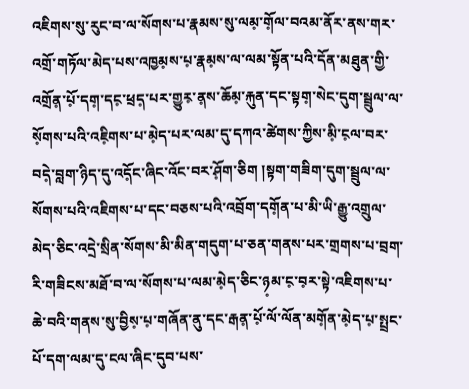འཇིགས་སུ་རུང་བ་ལ་སོགས་པ་རྣམས་སུ་ལམ༷་གོ༷ལ་བའམ་ནོར་ནས་གར་འགྲོ་གཏོལ་མེད་པས་འཁྱམ༷ས་པ༷་རྣམ༷ས་ལ་ལམ་སྟོན་པའི་དོན་མཐུན་གྱི་འགྲོན༷་པོ༷་དག༷་དང༷་ཕྲད༷་པར་གྱུར༷་ན༷ས་ཆོམ༷་རྐུན་དང་སྟག༷་སེང་དུག་སྦྲུལ་ལ་སོ༷གས་པའི་འཇི༷གས་པ་མེ༷ད་པར་ལམ་དུ་དཀའ་ཚེགས་ཀྱིས་མི༷་ང༷ལ་བར་བདེ༷་བླག་ཉིད་དུ་འདོ༷ང་ཞིང་འོང་བར་ཤོ༷ག་ཅིག །སྟག་གཟིག་དུག་སྦྲུལ་ལ་སོགས་པའི་འཇིགས་པ་དང་བཅས་པའི་འབྲོག་དགོ༷ན་པ་མི་ཡི་རྒྱུ་འགྲུལ་མེད་ཅིང་འདྲེ་སྲིན་སོགས་མི་མིན་གདུག་པ་ཅན་གནས་པར་གྲགས་པ་བྲག་རི་གཟིངས་མཐོ་བ་ལ་སོགས་པ་ལམ་མེ༷ད་ཅིང་ཉ༷མ་ང༷་བ༷ར་སྟེ་འཇིགས་པ་ཆེ་བའི་གནས་སུ་བྱིས༷་པ༷་གཞོན་ནུ་དང་རྒན༷་པོ༷་ལོ་ལོན་མགོ༷ན་མེ༷ད་པ༷་སྤྲང་པོ་དག་ལམ་དུ་ངལ་ཞིང་དུབ་པས་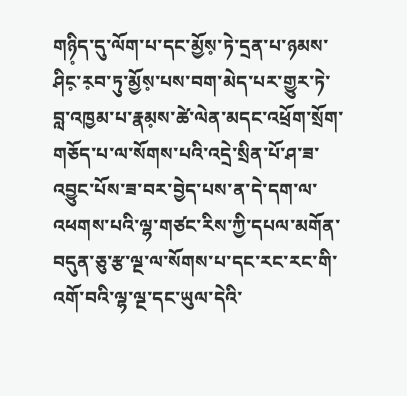གཉི༷ད་དུ་ལོག་པ་དང་མྱོས༷་ཏེ་དྲན་པ་ཉམས་ཤིང༷་ར༷བ་ཏུ་མྱོས༷་པས་བག་མེད་པར་གྱུར་ཏེ་བླ་འཁྱམ་པ་རྣམ༷ས་ཚེ་ལེན་མདང་འཕྲོག་སྲོག་གཅོད་པ་ལ་སོགས་པའི་འདྲེ་སྲིན་པོ་ཤ་ཟ་འབྱུང་པོས་ཟ་བར་བྱེད་པས་ན་དེ་དག་ལ་འཕགས་པའི་ལྷ་གཙང་རིས་ཀྱི་དཔལ་མགོན་བདུན་ཅུ་རྩ་ལྔ་ལ་སོགས་པ་དང་རང་རང་གི་འགོ་བའི་ལྷ་ལྔ་དང་ཡུལ་དེའི་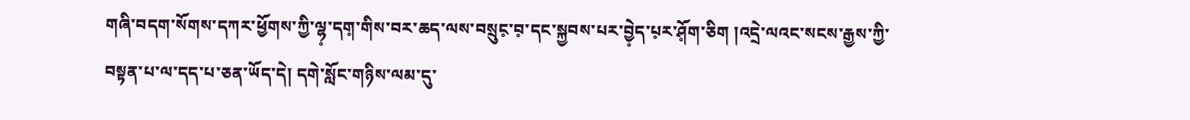གཞི་བདག་སོགས་དཀར་ཕྱོགས་ཀྱི་ལྷ༷་དག༷་གིས་བར་ཆད་ལས་བསྲུང༷་བ༷་དང་སྐྱབས་པར་བྱེ༷ད་པ༷ར་ཤོ༷ག་ཅིག །འདྲེ་ལའང་སངས་རྒྱས་ཀྱི་བསྟན་པ་ལ་དད་པ་ཅན་ཡོད་དེ། དགེ་སློང་གཉིས་ལམ་དུ་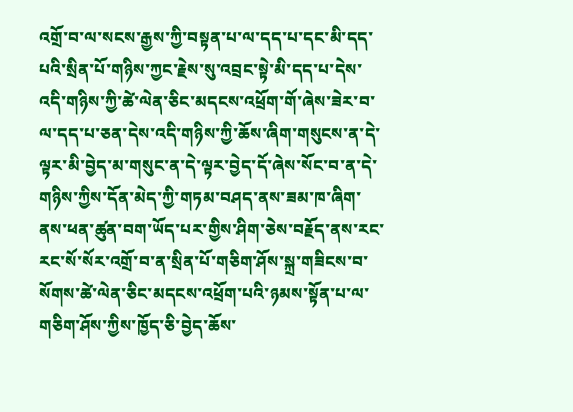འགྲོ་བ་ལ་སངས་རྒྱས་ཀྱི་བསྟན་པ་ལ་དད་པ་དང་མི་དད་པའི་སྲིན་པོ་གཉིས་ཀྱང་རྗེས་སུ་འབྲང་སྟེ་མི་དད་པ་དེས་འདི་གཉིས་ཀྱི་ཚེ་ལེན་ཅིང་མདངས་འཕྲོག་གོ་ཞེས་ཟེར་བ་ལ་དད་པ་ཅན་དེས་འདི་གཉིས་ཀྱི་ཆོས་ཞིག་གསུངས་ན་དེ་ལྟར་མི་བྱེད་མ་གསུང་ན་དེ་ལྟར་བྱེད་དོ་ཞེས་སོང་བ་ན་དེ་གཉིས་ཀྱིས་དོན་མེད་ཀྱི་གཏམ་བཤད་ནས་ཟམ་ཁ་ཞིག་ནས་ཕན་ཚུན་བག་ཡོད་པར་གྱིས་ཤིག་ཅེས་བརྗོད་ནས་རང་རང་སོ་སོར་འགྲོ་བ་ན་སྲིན་པོ་གཅིག་ཤོས་སྐྲ་གཟིངས་བ་སོགས་ཚེ་ལེན་ཅིང་མདངས་འཕྲོག་པའི་ཉམས་སྟོན་པ་ལ་གཅིག་ཤོས་ཀྱིས་ཁྱོད་ཅི་བྱེད་ཆོས་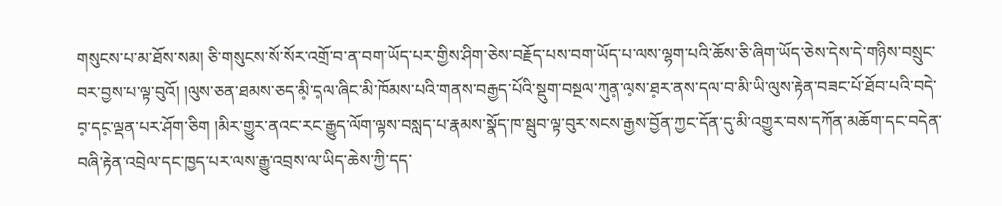གསུངས་པ་མ་ཐོས་སམ། ཅི་གསུངས་སོ་སོར་འགྲོ་བ་ན་བག་ཡོད་པར་གྱིས་ཤིག་ཅེས་བརྗོད་པས་བག་ཡོད་པ་ལས་ལྷག་པའི་ཆོས་ཅི་ཞིག་ཡོད་ཅེས་དེས་དེ་གཉིས་བསྲུང་བར་བྱས་པ་ལྟ་བུའོ། །ལུས་ཅན་ཐམས་ཅད་མི༷་ད༷ལ་ཞིང་མི་ཁོམས་པའི་གནས་བརྒྱད་པོའི་སྡུག་བསྔལ་ཀུན༷་ལ༷ས་ཐ༷ར་ནས་དལ་བ་མི་ཡི་ལུས་རྟེན་བཟང་པོ་ཐོབ་པའི་བདེ་བ༷་དང༷་ལྡན་པར་ཤོག་ཅིག །མིར་གྱུར་ནའང་རང་རྒྱུད་ལོག་ལྟས་བསླད་པ་རྣམས་སྣོད་ཁ་སྦུབ་ལྟ་བུར་སངས་རྒྱས་བྱོན་ཀྱང་དོན་དུ་མི་འགྱུར་བས་དཀོན་མཆོག་དང་བདེན་བཞི་རྟེན་འབྲེལ་དང་ཁྱད་པར་ལས་རྒྱུ་འབྲས་ལ་ཡིད་ཆེས་ཀྱི་དད་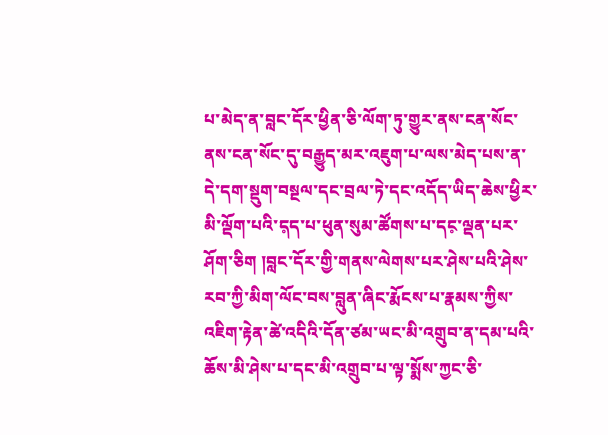པ་མེད་ན་བླང་དོར་ཕྱིན་ཅི་ལོག་ཏུ་གྱུར་ནས་ངན་སོང་ནས་ངན་སོང་དུ་བརྒྱུད་མར་འཇུག་པ་ལས་མེད་པས་ན་དེ་དག་སྡུག་བསྔལ་དང་བྲལ་ཏེ་དང་འདོད་ཡིད་ཆེས་ཕྱིར་མི་ལྡོག་པའི་ད༷ད་པ་ཕུན་སུམ་ཚོགས་པ་དང༷་ལྡན་པར་ཤོག་ཅིག །བླང་དོར་གྱི་གནས་ལེགས་པར་ཤེས་པའི་ཤེས་རབ་ཀྱི་མིག་ལོང་བས་བླུན་ཞིང་རྨོངས་པ་རྣམས་ཀྱིས་འཇིག་རྟེན་ཚེ་འདིའི་དོན་ཙམ་ཡང་མི་འགྲུབ་ན་དམ་པའི་ཆོས་མི་ཤེས་པ་དང་མི་འགྲུབ་པ་ལྟ་སྨོས་ཀྱང་ཅི་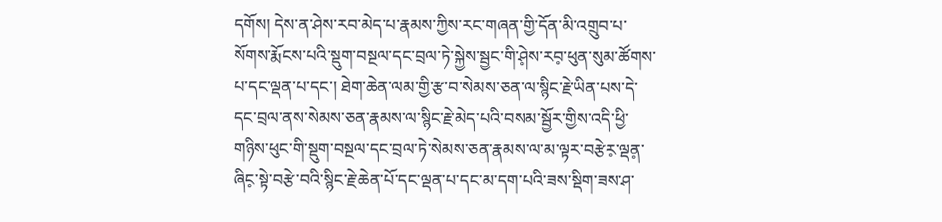དགོས། དེས་ན་ཤེས་རབ་མེད་པ་རྣམས་ཀྱིས་རང་གཞན་གྱི་དོན་མི་འགྲུབ་པ་སོགས་རྨོངས་པའི་སྡུག་བསྔལ་དང་བྲལ་ཏེ་སྐྱེས་སྦྱང་གི་ཤེ༷ས་རབ༷་ཕུན་སུམ་ཚོགས་པ་དང་ལྡན་པ་དང་། ཐེག་ཆེན་ལམ་གྱི་རྩ་བ་སེམས་ཅན་ལ་སྙིང་རྗེ་ཡིན་པས་དེ་དང་བྲལ་ནས་སེམས་ཅན་རྣམས་ལ་སྙིང་རྗེ་མེད་པའི་བསམ་སྦྱོར་གྱིས་འདི་ཕྱི་གཉིས་ཕུང་གི་སྡུག་བསྔལ་དང་བྲལ་ཏེ་སེམས་ཅན་རྣམས་ལ་མ་ལྟར་བརྩེར༷་ལྡན༷་ཞིང༷་སྟེ་བརྩེ་བའི་སྙིང་རྗེ་ཆེན་པོ་དང་ལྡན་པ་དང་མ་དག་པའི་ཟས་སྡིག་ཟས་ཤ་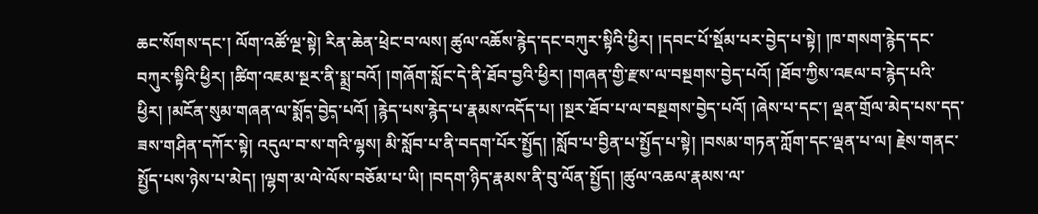ཆང་སོགས་དང་། ལོག་འཚོ་ལྔ་སྟེ། རིན་ཆེན་ཕྲེང་བ་ལས། ཚུལ་འཆོས་རྙེད་དང་བཀུར་སྟིའི་ཕྱིར། །དབང་པོ་སྡོམ་པར་བྱེད་པ་སྟེ། །ཁ་གསག་རྙེད་དང་བཀུར་སྟིའི་ཕྱིར། །ཚིག་འཇམ་སྔར་ནི་སྨྲ་བའོ། །གཞོག་སློང་དེ་ནི་ཐོབ་བྱའི་ཕྱིར། །གཞན་གྱི་རྫས་ལ་བསྔགས་བྱེད་པའོ། །ཐོབ་ཀྱིས་འཇལ་བ་རྙེད་པའི་ཕྱིར། །མངོན་སུམ་གཞན་ལ་སྨོད༷་བྱེད༷་པའོ། །རྙེད་པས་རྙེད་པ་རྣམས་འདོད་པ། །སྔར་ཐོབ་པ་ལ་བསྔགས་བྱེད་པའོ། །ཞེས་པ་དང་། ལྡན་གྲོལ་མེད་པས་དད་ཟས་གཤིན་དཀོར་སྟེ། འདུལ་བ་ས་གའི་ལྷས། མི་སློབ་པ་ནི་བདག་པོར་སྤྱོད། །སློབ་པ་བྱིན་པ་སྤྱོད་པ་སྟེ། །བསམ་གཏན་ཀློག་དང་ལྡན་པ་ལ། རྗེས་གནང་སྤྱོད་པས་ཉེས་པ་མེད། །ལྷག་མ་ལེ་ལོས་བཅོམ་པ་ཡི། །བདག་ཉིད་རྣམས་ནི་བུ་ལོན་སྤྱོད། །ཚུལ་འཆལ་རྣམས་ལ་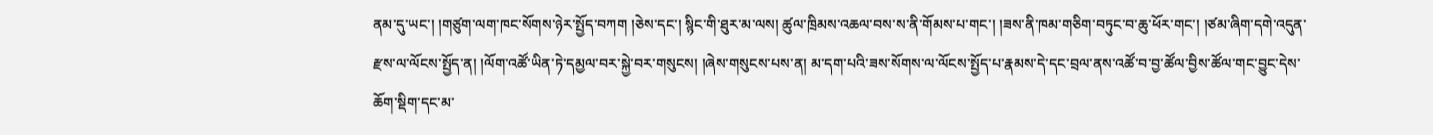ནམ་དུ་ཡང་། །གཙུག་ལག་ཁང་སོགས་ཉེར་སྤྱོད་བཀག །ཅེས་དང་། སྙིང་གི་ཐུར་མ་ལས། ཚུལ་ཁྲིམས་འཆལ་བས་ས་ནི་གོམས་པ་གང་། །ཟས་ནི་ཁམ་གཅིག་བཏུང་བ་ཆུ་ཕོར་གང་། །ཙམ་ཞིག་དགེ་འདུན་རྫས་ལ་ལོངས་སྤྱོད་ན། །ལོག་འཚོ་ཡིན་ཏེ་དམྱལ་བར་སྐྱེ་བར་གསུངས། །ཞེས་གསུངས་པས་ན། མ་དག་པའི་ཟས་སོགས་ལ་ལོངས་སྤྱོད་པ་རྣམས་དེ་དང་བྲལ་ནས་འཚོ་བ་བྱ་ཚོལ་བྱིས་ཚོལ་གང་བྱུང་དེས་ཆོག་སྡིག་དང་མ་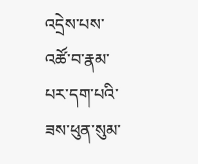འདྲེས་པས་འཚོ་བ་རྣམ་པར་དག་པའི་ཟས་ཕུན་སུམ་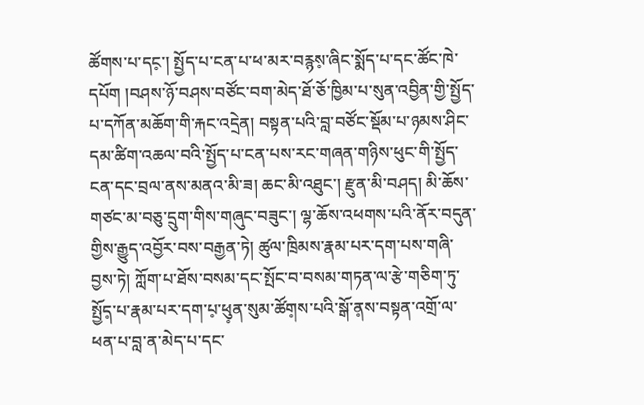ཚོགས་པ་དང༷་། སྤྱོད་པ་ངན་པ་ཕ་མར་བརྙས༷་ཞིང་སྨོད་པ་དང་ཚོང་ཁེ་དཔོག །བཤས་ཉོ་བཤས་བཙོང་བག་མེད་ཐོ་ཅོ་ཁྱིམ་པ་སུན་འབྱིན་གྱི་སྤྱོད་པ་དཀོན་མཆོག་གི་རྐང་འདྲེན། བསྟན་པའི་བླ་བཙོང་སྡོམ་པ་ཉམས་ཤིང་དམ་ཚིག་འཆལ་བའི་སྤྱོད་པ་ངན་པས་རང་གཞན་གཉིས་ཕུང་གི་སྤྱོད་ངན་དང་བྲལ་ནས་མནའ་མི་ཟ། ཆང་མི་འཐུང་། རྫུན་མི་བཤད། མི་ཆོས་གཙང་མ་བཅུ་དྲུག་གིས་གཞུང་བཟུང་། ལྷ་ཆོས་འཕགས་པའི་ནོར་བདུན་གྱིས་རྒྱུད་འབྱོར་བས་བརྒྱན་ཏེ། ཚུལ་ཁྲིམས་རྣམ་པར་དག་པས་གཞི་བྱས་ཏེ། ཀློག་པ་ཐོས་བསམ་དང་སྤོང་བ་བསམ་གཏན་ལ་རྩེ་གཅིག་ཏུ་སྤྱོད༷་པ་རྣམ་པར་དག་པ༷་ཕུ༷ན་སུམ་ཚོག༷ས་པའི་སྒོ་ན༷ས་བསྟན་འགྲོ་ལ་ཕན་པ་བླ་ན་མེད་པ་དང་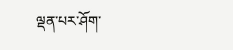ལྡན་པར་ཤོག་